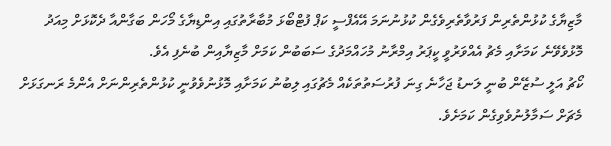މާޒިޔާގެ ކުޅުންތެރިން ފަރުވާތެރިވެގެން ކުޅުނުނަމަ އޭއެފްސީ ކަޕް ފުޓްބޯޅަ މުބާރާތުގައި އިންޑިޔާގެ މޯހަން ބަގާންއާ ދެކޮޅަށް މިއަދު މޮޅުވެވޭނެ ކަމަށާއި މެޗު އެއްވަރުވީ ކީޕަރު އިމްރާނު މުހައްމަދުގެ ސަބަބުން ކަމަށް މާޒިޔާއިން ބުނެފި އެވެ.
ކޯޗު އަލީ ސުޒޭން ބުނީ ލަނޑު ޖަހާނެ ގިނަ ފުރުސަތުތަކެއް މެޗުގައި ލިބުނު ކަމަށާއި މޮޅުނުވެވުނީ ކުޅުންތެރިންނަށް އެންމެ ރަނގަޅަށް މެޗަށް ސަމާލުނުވެވިގެން ކަމަށެވެ.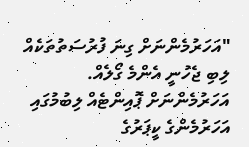"އަހަރުމެންނަށް ގިނަ ފުރުސަތުތަކެއް ލިބި ޖެހުނީ އެންމެ ގޯލެއް. އަހަރުމެންނަށް ޕޮއިންޓެއް ލިބުމުގައި އަހަރުމެންގެ ކީޕަރުގެ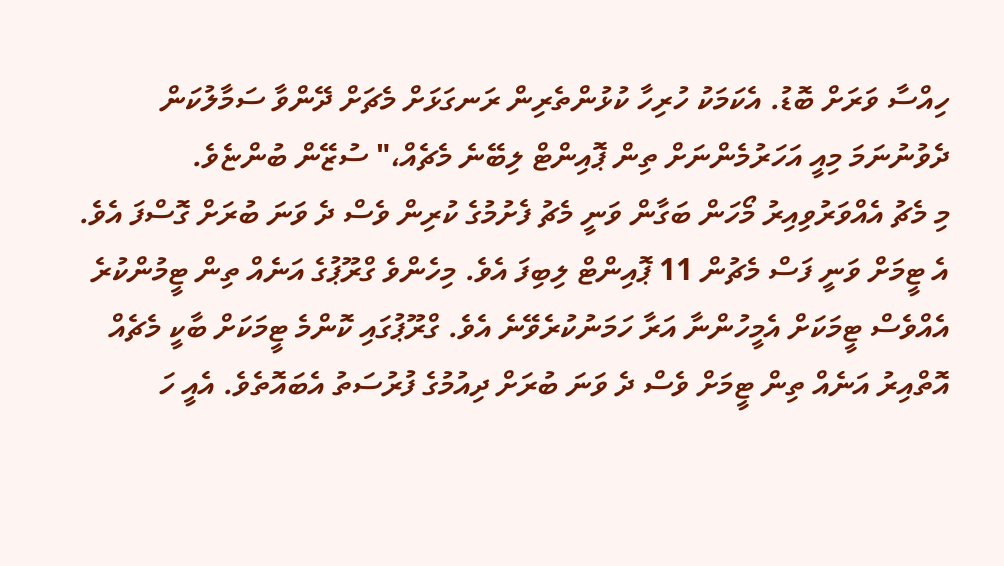ހިއްސާ ވަރަށް ބޮޑު. އެކަމަކު ހުރިހާ ކުޅުންތެރިން ރަނގަޅަށް މެޗަށް ދޭންވާ ސަމާލުކަން ދެވުނުނަމަ މިއީ އަހަރުމެންނަށް ތިން ޕޮއިންޓް ލިބޭނެ މެޗެއް،" ސުޒޭން ބުންޏެވެ.
މި މެޗު އެއްވަރުވިއިރު މޯހަން ބަގާން ވަނީ މެޗު ފެށުމުގެ ކުރިން ވެސް ދެ ވަނަ ބުރަށް ގޮސްފަ އެވެ. އެ ޓީމަށް ވަނީ ފަސް މެޗުން 11 ޕޮއިންޓް ލިބިފަ އެވެ. މިހެންވެ ގްރޫޕުގެ އަނެއް ތިން ޓީމުންކުރެ އެއްވެސް ޓީމަކަށް އެމީހުންނާ އަރާ ހަމަނުކުރެވޭނެ އެވެ. ގްރޫޕުގައި ކޮންމެ ޓީމަކަށް ބާކީ މެޗެއް އޮތްއިރު އަނެއް ތިން ޓީމަށް ވެސް ދެ ވަނަ ބުރަށް ދިއުމުގެ ފުރުސަތު އެބައޮތެވެ. އެއީ ހަ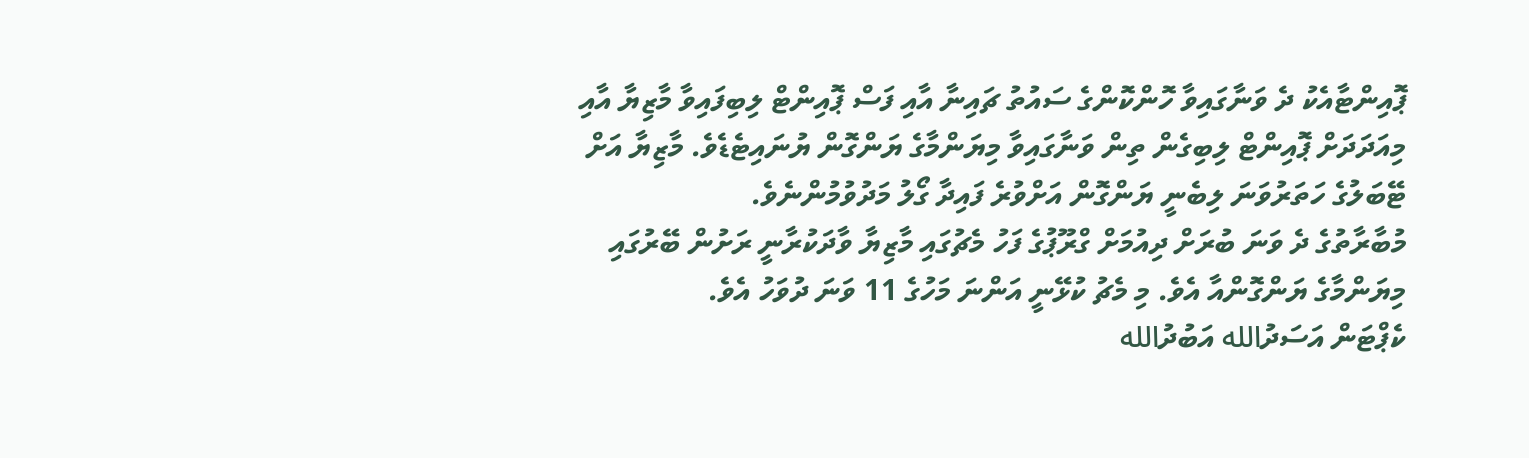ޕޮއިންޓާއެކު ދެ ވަނާގައިވާ ހޮންކޮންގެ ސައުތު ޗައިނާ އާއި ފަސް ޕޮއިންޓް ލިބިފައިވާ މާޒިޔާ އާއި މިއަދަދަށް ޕޮއިންޓް ލިބިގެން ތިން ވަނާގައިވާ މިޔަންމާގެ ޔަންގޮން ޔުނައިޓެޑެވެ. މާޒިޔާ އަށް ޓޭބަލުގެ ހަތަރުވަނަ ލިބެނީ ޔަންގޮން އަށްވުރެ ފައިދާ ގޯލު މަދުވުމުންނެވެ.
މުބާރާތުގެ ދެ ވަނަ ބުރަށް ދިއުމަށް ގްރޫޕުގެ ފަހު މެޗުގައި މާޒިޔާ ވާދަކުރާނީ ރަށުން ބޭރުގައި މިޔަންމާގެ ޔަންގޮންއާ އެވެ. މި މެޗު ކުޅޭނީ އަންނަ މަހުގެ 11 ވަނަ ދުވަހު އެވެ.
ކެޕްޓަން އަސަދުالله އަބުދުالله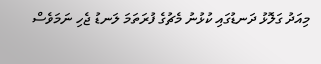މިއަދު ގަލޮޅު ދަނޑުގައި ކުޅުނު މެޗުގެ ފުރަތަމަ ލަނޑު ޖެހި ނަމަވެސް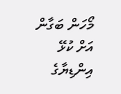މޯހަން ބަގާން އަށް ކުޅޭ އިންޑިޔާގެ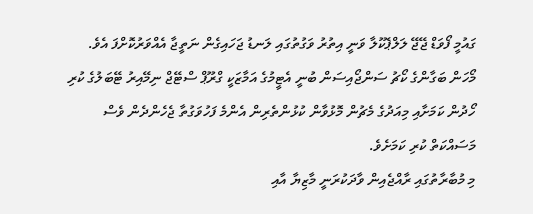ގައުމީ ފޯވަޑް ޖޭޖޭ ލަލްޕެކޫލާ ވަނީ އިތުރު ވަގުތުގައި ލަނޑު ޖަހައިގެން ނަތީޖާ އެއްވަރުކޮށްފަ އެވެ.
މޯހަން ބަގާންގެ ކޯޗު ސަންޖޯއިސަން ބުނީ އެޓީމުގެ އަމާޒަކީ ގްރޫޕް ސްޓޭޖް ނިމޭއިރު ޓޭބަލުގެ ކުރި ހޯދުން ކަމަށާއި މިއަދުގެ މެޗުން މޮޅުވާން ކުޅުންތެރިން އެންމެ ފަހުވަގުތާ ޖެހެންދެން ވެސް މަސައްކަތް ކުރި ކަމަށެވެ.
މި މުބާރާތުގައި ރާއްޖެއިން ވާދަކުރަނީ މާޒިޔާ އާއި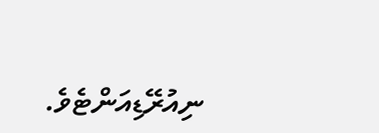ނިއުރޭޑިއަންޓެވެ.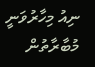ނިއު މިހާރުވަނީ މުބާރާތުން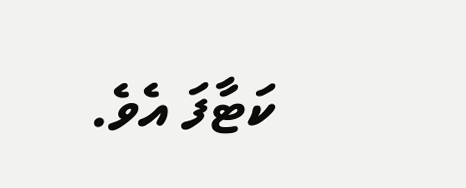ކަޓާފަ އެވެ.